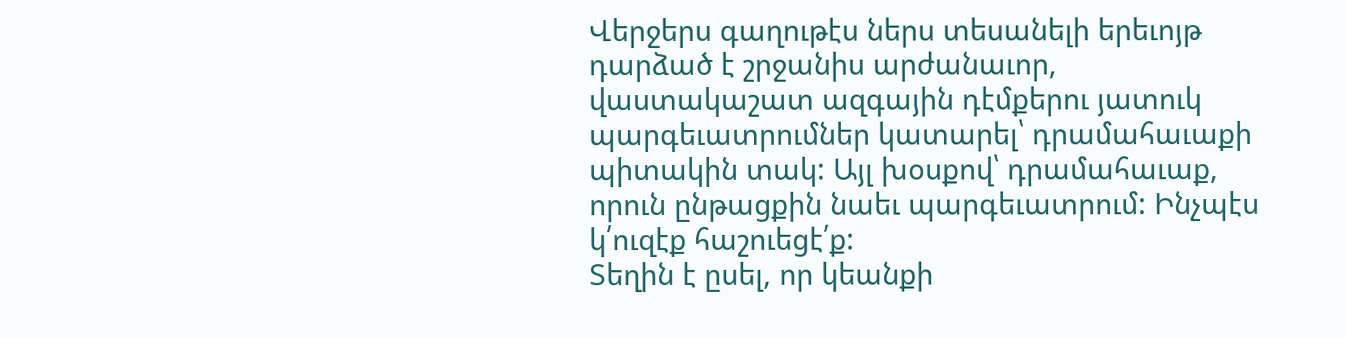Վերջերս գաղութէս ներս տեսանելի երեւոյթ դարձած է շրջանիս արժանաւոր, վաստակաշատ ազգային դէմքերու յատուկ պարգեւատրումներ կատարել՝ դրամահաւաքի պիտակին տակ: Այլ խօսքով՝ դրամահաւաք, որուն ընթացքին նաեւ պարգեւատրում: Ինչպէս կ՛ուզէք հաշուեցէ՛ք:
Տեղին է ըսել, որ կեանքի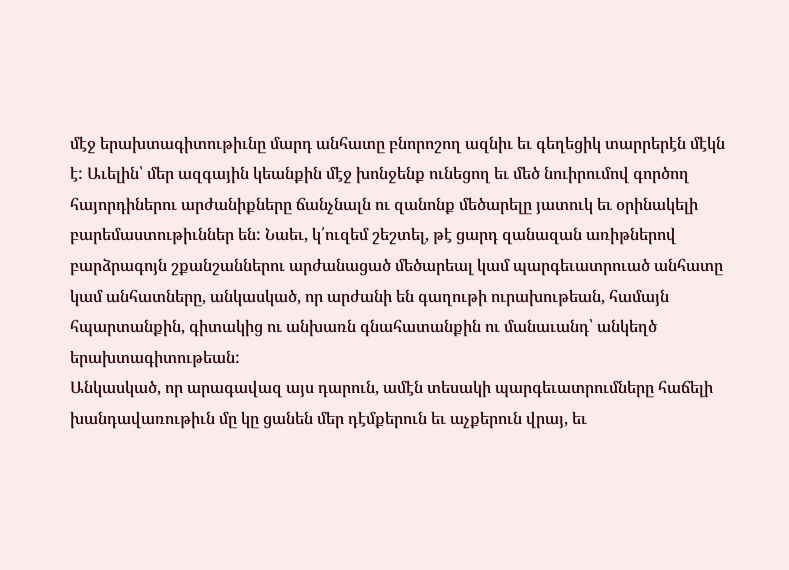մէջ երախտագիտութիւնը մարդ անհատը բնորոշող ազնիւ եւ գեղեցիկ տարրերէն մէկն է: Աւելին՝ մեր ազգային կեանքին մէջ խոնջենք ունեցող եւ մեծ նուիրումով գործող հայորդիներու արժանիքները ճանչնալն ու զանոնք մեծարելը յատուկ եւ օրինակելի բարեմաստութիւններ են: Նաեւ, կ՛ուզեմ շեշտել, թէ ցարդ զանազան առիթներով բարձրագոյն շքանշաններու արժանացած մեծարեալ կամ պարգեւատրուած անհատը կամ անհատները, անկասկած, որ արժանի են գաղութի ուրախութեան, համայն հպարտանքին, գիտակից ու անխառն գնահատանքին ու մանաւանդ՝ անկեղծ երախտագիտութեան:
Անկասկած, որ արագավազ այս դարուն, ամէն տեսակի պարգեւատրումները հաճելի խանդավառութիւն մը կը ցանեն մեր դէմքերուն եւ աչքերուն վրայ, եւ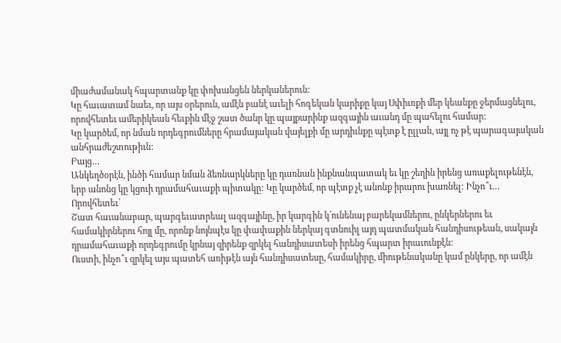միաժամանակ հպարտանք կը փոխանցեն ներկաներուն:
Կը հաւատամ նաեւ, որ այս օրերուն, ամէն բանէ աւելի հոգեկան կարիքը կայ Սփիւռքի մեր կեանքը ջերմացնելու, որովհետեւ ամերիկեան հեւքին մէջ շատ ծանր կը պայքարինք ազգային աւանդ մը պահելու համար:
Կը կարծեմ, որ նման որդեգրումները հրամայական վայելքի մը արդիւնքը պէտք է ըլլան, այլ ոչ թէ պարագայական անհրաժեշտութիւն:
Բայց…
Անկեղծօրէն, ինծի համար նման ձեռնարկները կը դառնան ինքնանպատակ եւ կը շեղին իրենց առաքելութենէն, երբ անոնց կը կցուի դրամահաւաքի պիտակը: Կը կարծեմ, որ պէտք չէ անոնք իրարու խառնել: Ինչո՞ւ…
Որովհետեւ՝
Շատ հաւանաբար, պարգեւատրեալ ազգայինը, իր կարգին կ՛ունենայ բարեկամներու, ընկերներու եւ համակիրներու հոյլ մը, որոնք նոյնպէս կը փափաքին ներկայ գտնուիլ այդ պատմական հանդիսութեան, սակայն դրամահաւաքի որդեգրումը կրնայ զիրենք զրկել հանդիսատեսի իրենց հպարտ իրաւունքէն:
Ուստի, ինչո՞ւ զրկել այս պատեհ առիթէն այն հանդիսատեսը, համակիրը, միութենականը կամ ընկերը, որ ամէն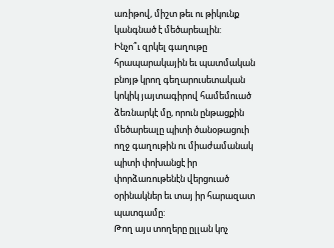առիթով, միշտ թեւ ու թիկունք կանգնած է մեծարեալին:
Ինչո՞ւ զրկել գաղութը հրապարակային եւ պատմական բնոյթ կրող գեղարուսետական կոկիկ յայտագիրով համեմուած ձեռնարկէ մը, որուն ընթացքին մեծարեալը պիտի ծանօթացուի ողջ գաղութին ու միաժամանակ պիտի փոխանցէ իր փորձառութենէն վերցուած օրինակներ եւ տայ իր հարազատ պատգամը:
Թող այս տողերը ըլլան կոչ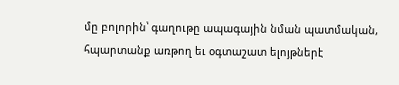մը բոլորին՝ գաղութը ապագային նման պատմական, հպարտանք առթող եւ օգտաշատ ելոյթներէ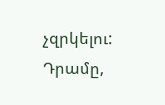չզրկելու:
Դրամը,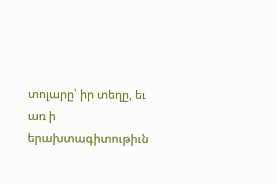տոլարը՝ իր տեղը, եւ առ ի երախտագիտութիւն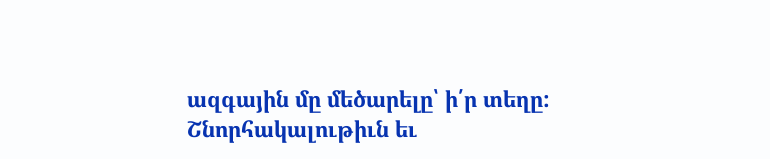ազգային մը մեծարելը՝ ի՛ր տեղը:
Շնորհակալութիւն եւ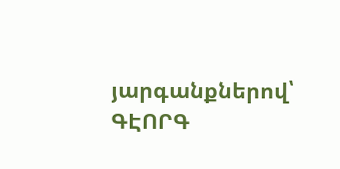յարգանքներով՝
ԳԷՈՐԳ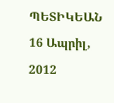ՊԵՏԻԿԵԱՆ
16 Ապրիլ, 2012